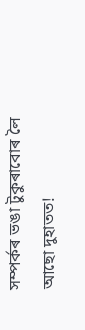সম্পৰ্কৰ ভঙা টুকুৰাবোৰ লৈ আছো দুহাতত!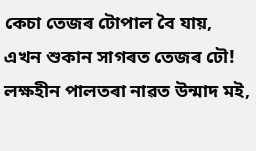কেচা তেজৰ টোপাল বৈ যায়,
এখন শুকান সাগৰত তেজৰ ঢৌ!
লক্ষহীন পালতৰা নাৱত উন্মাদ মই,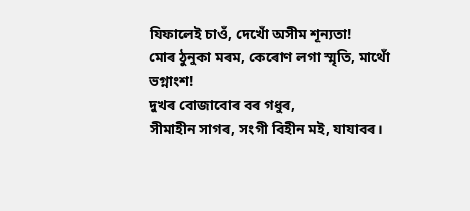যিফালেই চাওঁ, দেখোঁ অসীম শূন্যতা!
মোৰ ঠুনুকা মৰম, কেৰোণ লগা স্মৃতি, মাথোঁ ভগ্নাংশ!
দুখৰ বোজাবোৰ বৰ গধুৰ,
সীমাহীন সাগৰ, সংগী বিহীন মই, যাযাবৰ।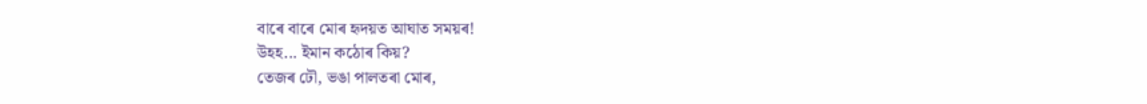বাৰে বাৰে মোৰ হৃদয়ত আঘাত সময়ৰ!
উহহ... ইমান কঠোৰ কিয়?
তেজৰ ঢৌ, ভঙা পালতৰা মোৰ,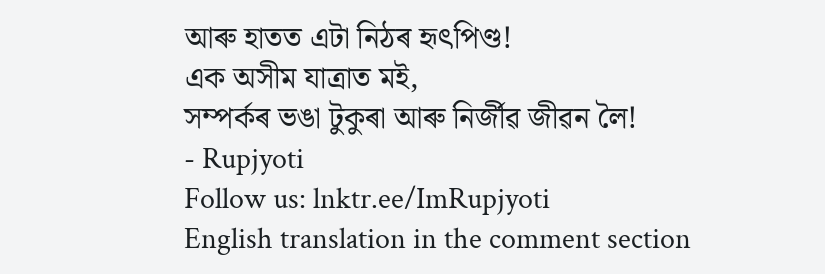আৰু হাতত এটা নিঠৰ হৃৎপিণ্ড!
এক অসীম যাত্ৰাত মই,
সম্পৰ্কৰ ভঙা টুকুৰা আৰু নিৰ্জীৱ জীৱন লৈ!
- Rupjyoti
Follow us: lnktr.ee/ImRupjyoti
English translation in the comment section